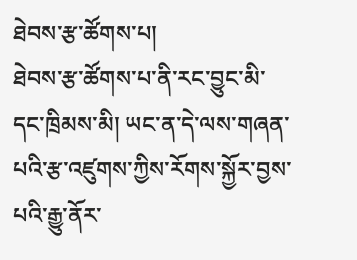ཐེབས་རྩ་ཚོགས་པ།
ཐེབས་རྩ་ཚོགས་པ་ནི་རང་བྱུང་མི་དང་ཁྲིམས་མི། ཡང་ན་དེ་ལས་གཞན་པའི་རྩ་འཛུགས་ཀྱིས་རོགས་སྐྱོར་བྱས་པའི་རྒྱུ་ནོར་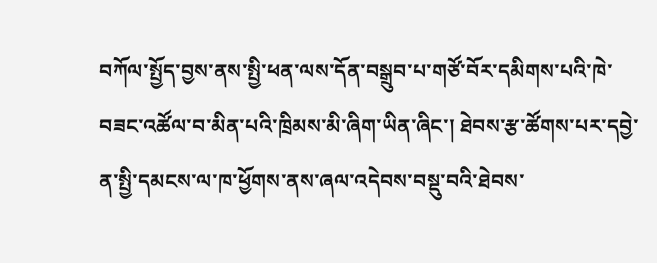བཀོལ་སྤྱོད་བྱས་ནས་སྤྱི་ཕན་ལས་དོན་བསྒྲུབ་པ་གཙོ་བོར་དམིགས་པའི་ཁེ་བཟང་འཚོལ་བ་མིན་པའི་ཁྲིམས་མི་ཞིག་ཡིན་ཞིང་། ཐེབས་རྩ་ཚོགས་པར་དབྱེ་ན་སྤྱི་དམངས་ལ་ཁ་ཕྱོགས་ནས་ཞལ་འདེབས་བསྡུ་བའི་ཐེབས་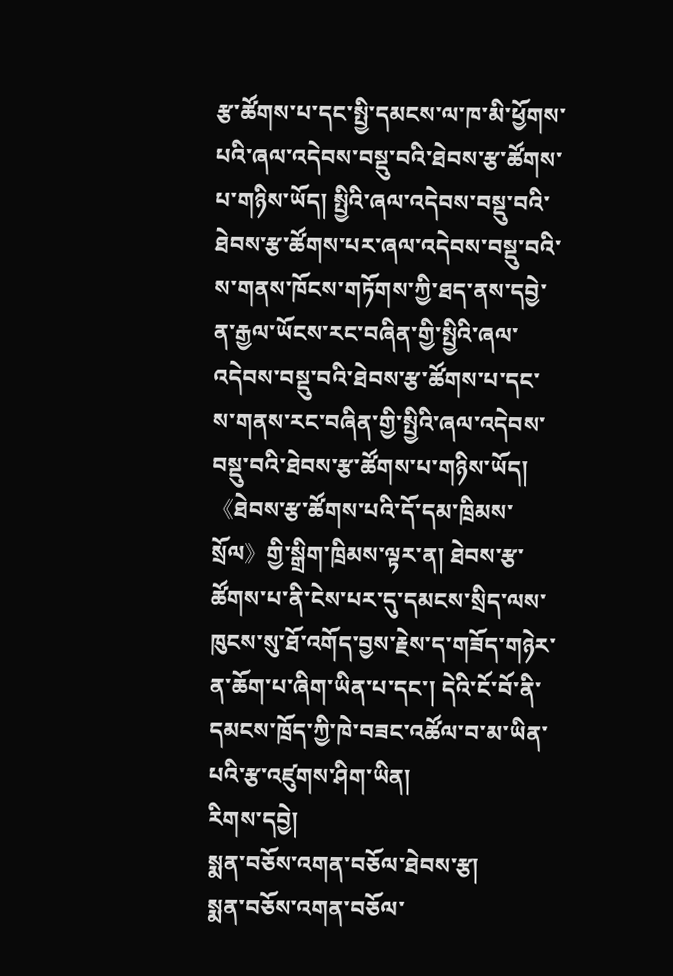རྩ་ཚོགས་པ་དང་སྤྱི་དམངས་ལ་ཁ་མི་ཕྱོགས་པའི་ཞལ་འདེབས་བསྡུ་བའི་ཐེབས་རྩ་ཚོགས་པ་གཉིས་ཡོད། སྤྱིའི་ཞལ་འདེབས་བསྡུ་བའི་ཐེབས་རྩ་ཚོགས་པར་ཞལ་འདེབས་བསྡུ་བའི་ས་གནས་ཁོངས་གཏོགས་ཀྱི་ཐད་ནས་དབྱེ་ན་རྒྱལ་ཡོངས་རང་བཞིན་གྱི་སྤྱིའི་ཞལ་འདེབས་བསྡུ་བའི་ཐེབས་རྩ་ཚོགས་པ་དང་ས་གནས་རང་བཞིན་གྱི་སྤྱིའི་ཞལ་འདེབས་བསྡུ་བའི་ཐེབས་རྩ་ཚོགས་པ་གཉིས་ཡོད། 《ཐེབས་རྩ་ཚོགས་པའི་དོ་དམ་ཁྲིམས་སྲོལ》གྱི་སྒྲིག་ཁྲིམས་ལྟར་ན། ཐེབས་རྩ་ཚོགས་པ་ནི་ངེས་པར་དུ་དམངས་སྲིད་ལས་ཁུངས་སུ་ཐོ་འགོད་བྱས་རྗེས་ད་གཟོད་གཉེར་ན་ཆོག་པ་ཞིག་ཡིན་པ་དང་། དེའི་ངོ་བོ་ནི་དམངས་ཁྲོད་ཀྱི་ཁེ་བཟང་འཚོལ་བ་མ་ཡིན་པའི་རྩ་འཛུགས་ཤིག་ཡིན།
རིགས་དབྱེ།
སྨན་བཅོས་འགན་བཅོལ་ཐེབས་རྩ།
སྨན་བཅོས་འགན་བཅོལ་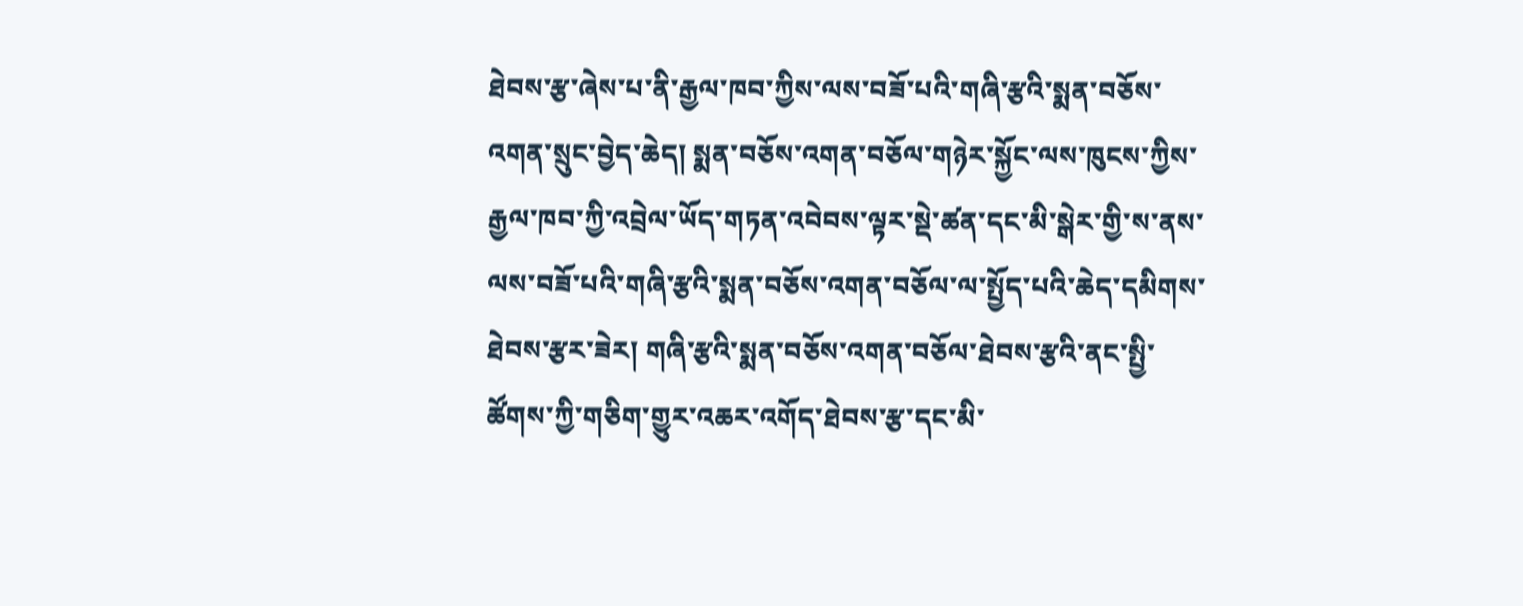ཐེབས་རྩ་ཞེས་པ་ནི་རྒྱལ་ཁབ་ཀྱིས་ལས་བཟོ་པའི་གཞི་རྩའི་སྨན་བཅོས་འགན་སྲུང་བྱེད་ཆེད། སྨན་བཅོས་འགན་བཅོལ་གཉེར་སྐྱོང་ལས་ཁུངས་ཀྱིས་རྒྱལ་ཁབ་ཀྱི་འབྲེལ་ཡོད་གཏན་འབེབས་ལྟར་སྡེ་ཚན་དང་མི་སྒེར་གྱི་ས་ནས་ལས་བཟོ་པའི་གཞི་རྩའི་སྨན་བཅོས་འགན་བཅོལ་ལ་སྤྱོད་པའི་ཆེད་དམིགས་ཐེབས་རྩར་ཟེར། གཞི་རྩའི་སྨན་བཅོས་འགན་བཅོལ་ཐེབས་རྩའི་ནང་སྤྱི་ཚོགས་ཀྱི་གཅིག་གྱུར་འཆར་འགོད་ཐེབས་རྩ་དང་མི་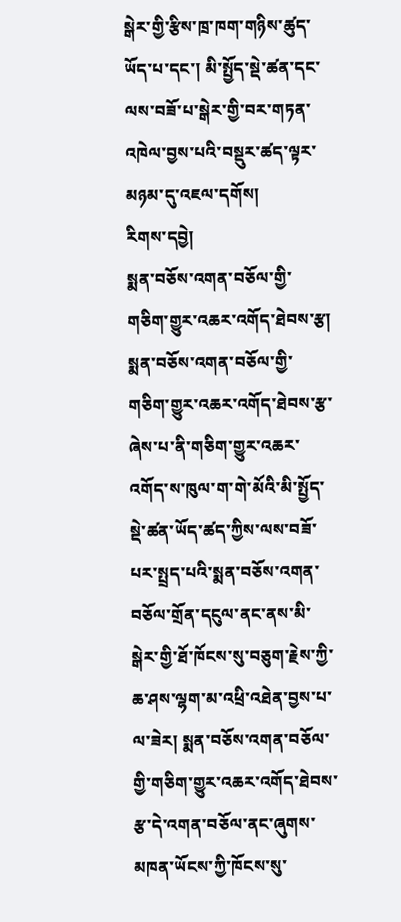སྒེར་གྱི་རྩིས་ཁྲ་ཁག་གཉིས་ཚུད་ཡོད་པ་དང་། མི་སྤྱོད་སྡེ་ཚན་དང་ལས་བཟོ་པ་སྒེར་གྱི་བར་གཏན་འཁེལ་བྱས་པའི་བསྡུར་ཚད་ལྟར་མཉམ་དུ་འཇལ་དགོས།
རིགས་དབྱེ།
སྨན་བཅོས་འགན་བཅོལ་གྱི་གཅིག་གྱུར་འཆར་འགོད་ཐེབས་རྩ།
སྨན་བཅོས་འགན་བཅོལ་གྱི་གཅིག་གྱུར་འཆར་འགོད་ཐེབས་རྩ་ཞེས་པ་ནི་གཅིག་གྱུར་འཆར་འགོད་ས་ཁུལ་ག་གེ་མོའི་མི་སྤྱོད་སྡེ་ཚན་ཡོད་ཚད་ཀྱིས་ལས་བཟོ་པར་སྤྲད་པའི་སྨན་བཅོས་འགན་བཅོལ་གྲོན་དངུལ་ནང་ནས་མི་སྒེར་གྱི་ཐོ་ཁོངས་སུ་བཅུག་རྗེས་ཀྱི་ཆ་ཤས་ལྷག་མ་འཕྲི་འཐེན་བྱས་པ་ལ་ཟེར། སྨན་བཅོས་འགན་བཅོལ་གྱི་གཅིག་གྱུར་འཆར་འགོད་ཐེབས་རྩ་དེ་འགན་བཅོལ་ནང་ཞུགས་མཁན་ཡོངས་ཀྱི་ཁོངས་སུ་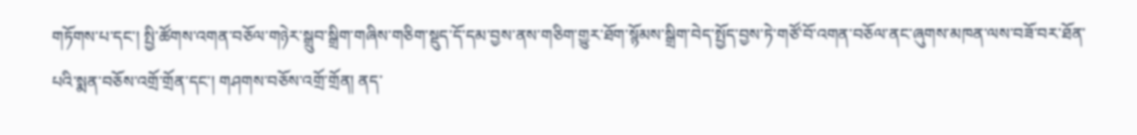གཏོགས་པ་དང་། སྤྱི་ཚོགས་འགན་བཅོལ་གཉེར་སྒྲུབ་སྒྲིག་གཞིས་གཅིག་སྡུད་དོ་དམ་བྱས་ནས་གཅིག་གྱུར་ཐོག་སྙོམས་སྒྲིག་བེད་སྤྱོད་བྱས་ཏེ་གཙོ་བོ་འགན་བཅོལ་ནང་ཞུགས་མཁན་ལས་བཟོ་བར་ཐོན་པའི་སྨན་བཅོས་འགྲོ་གྲོན་དང་། གཤགས་བཅོས་འགྲོ་གྲོན། ནད་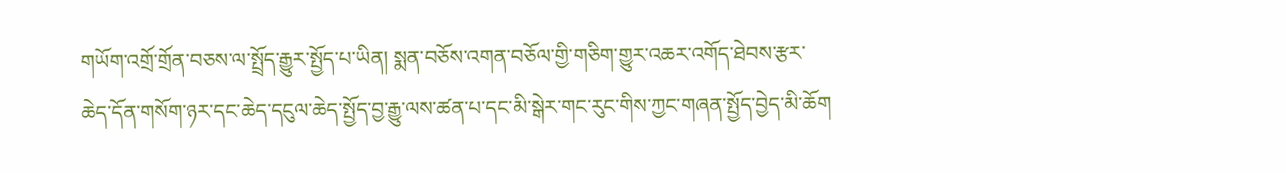གཡོག་འགྲོ་གྲོན་བཅས་ལ་སྤྲོད་རྒྱུར་སྤྱོད་པ་ཡིན། སྨན་བཅོས་འགན་བཅོལ་གྱི་གཅིག་གྱུར་འཆར་འགོད་ཐེབས་རྩར་ཆེད་དོན་གསོག་ཉར་དང་ཆེད་དངུལ་ཆེད་སྤྱོད་བྱ་རྒྱུ་ལས་ཚན་པ་དང་མི་སྒེར་གང་རུང་གིས་ཀྱང་གཞན་སྤྱོད་བྱེད་མི་ཆོག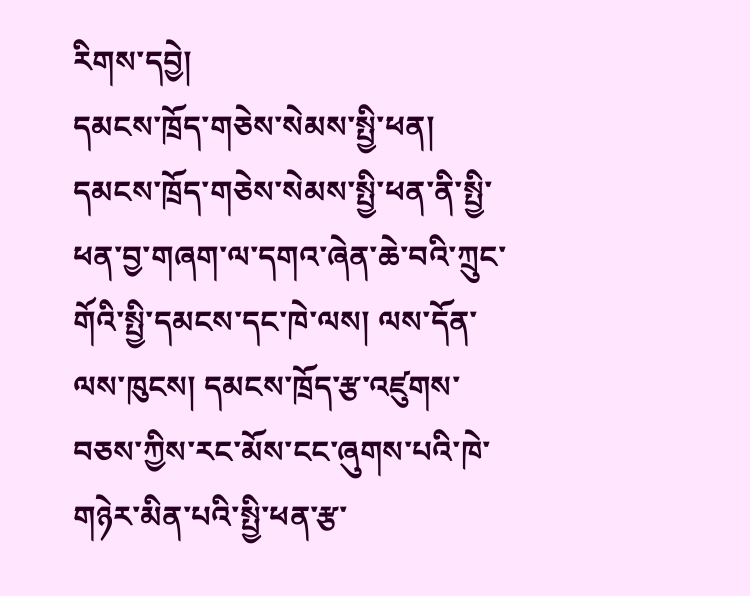རིགས་དབྱེ།
དམངས་ཁྲོད་གཅེས་སེམས་སྤྱི་ཕན།
དམངས་ཁྲོད་གཅེས་སེམས་སྤྱི་ཕན་ནི་སྤྱི་ཕན་བྱ་གཞག་ལ་དགའ་ཞེན་ཆེ་བའི་ཀྲུང་གོའི་སྤྱི་དམངས་དང་ཁེ་ལས། ལས་དོན་ལས་ཁུངས། དམངས་ཁྲོད་རྩ་འཛུགས་བཅས་ཀྱིས་རང་མོས་ངང་ཞུགས་པའི་ཁེ་གཉེར་མིན་པའི་སྤྱི་ཕན་རྩ་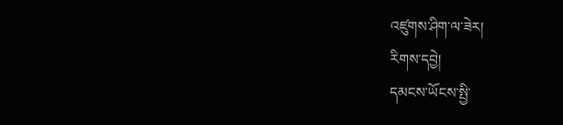འཛུགས་ཤིག་ལ་ཟེར།
རིགས་དབྱེ།
དམངས་ཡོངས་སྤྱི་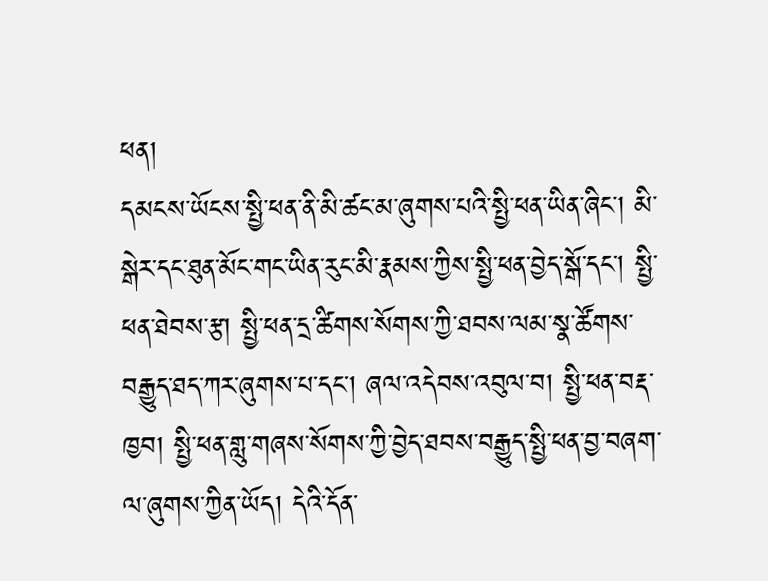ཕན།
དམངས་ཡོངས་སྤྱི་ཕན་ནི་མི་ཚང་མ་ཞུགས་པའི་སྤྱི་ཕན་ཡིན་ཞིང་། མི་སྒེར་དང་ཐུན་མོང་གང་ཡིན་རུང་མི་རྣམས་ཀྱིས་སྤྱི་ཕན་བྱེད་སྒོ་དང་། སྤྱི་ཕན་ཐེབས་རྩ། སྤྱི་ཕན་དྲ་ཚིགས་སོགས་ཀྱི་ཐབས་ལམ་སྣ་ཚོགས་བརྒྱུད་ཐད་ཀར་ཞུགས་པ་དང་། ཞལ་འདེབས་འབུལ་བ། སྤྱི་ཕན་བརྡ་ཁྱབ། སྤྱི་ཕན་གླུ་གཞས་སོགས་ཀྱི་བྱེད་ཐབས་བརྒྱུད་སྤྱི་ཕན་བྱ་བཞག་ལ་ཞུགས་ཀྱིན་ཡོད། དེའི་དོན་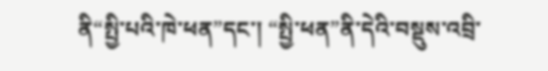ནི“སྤྱི་པའི་ཁེ་ཕན”དང་། “སྤྱི་ཕན”ནི་དེའི་བསྡུས་འབྲི་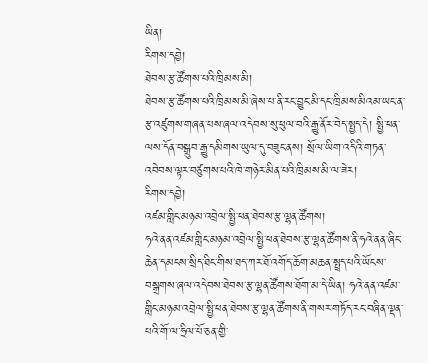ཡིན།
རིགས་དབྱེ།
ཐེབས་རྩ་ཚོགས་པའི་ཁྲིམས་མི།
ཐེབས་རྩ་ཚོགས་པའི་ཁྲིམས་མི་ཞེས་པ་ནི་རང་བྱུང་མི་དང་ཁྲིམས་མིའམ་ཡང་ན་རྩ་འཛུགས་གཞན་པས་ཞལ་འདེབས་སུ་ཕུལ་བའི་རྒྱུ་ནོར་བེད་སྤྱད་དེ། སྤྱི་ཕན་ལས་དོན་བསྒྲུབ་རྒྱུ་དམིགས་ཡུལ་དུ་བཟུང་ནས། སྲོལ་ཡིག་འདིའི་གཏན་འབེབས་ལྟར་བཙུགས་པའི་ཁེ་གཉེར་མིན་པའི་ཁྲིམས་མི་ལ་ཟེར།
རིགས་དབྱེ།
འཛམ་གླིང་མཉམ་འབྲེལ་སྤྱི་ཕན་ཐེབས་རྩ་ལྷན་ཚོགས།
ཧའེ་ནན་འཛམ་གླིང་མཉམ་འབྲེལ་སྤྱི་ཕན་ཐེབས་རྩ་ལྷན་ཚོགས་ནི་ཧའེ་ནན་ཞིང་ཆེན་དམངས་སྲིད་ཐིང་གིས་ཐད་ཀར་ཐོ་འགོད་ཆོག་མཆན་སྤྲད་པའི་ཡོངས་བསྒྲགས་ཞལ་འདེབས་ཐེབས་རྩ་ལྷན་ཚོགས་ཐོག་མ་དེ་ཡིན། ཧའེ་ནན་འཛམ་གླིང་མཉམ་འབྲེལ་སྤྱི་ཕན་ཐེབས་རྩ་ལྷན་ཚོགས་ནི་གསར་གཏོད་རང་བཞིན་ལྡན་པའི་གོ་ལ་ཧྲིལ་པོ་ཅན་གྱི་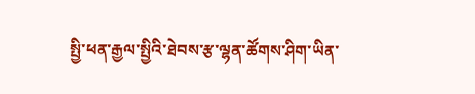སྤྱི་ཕན་རྒྱལ་སྤྱིའི་ཐེབས་རྩ་ལྷན་ཚོགས་ཤིག་ཡིན་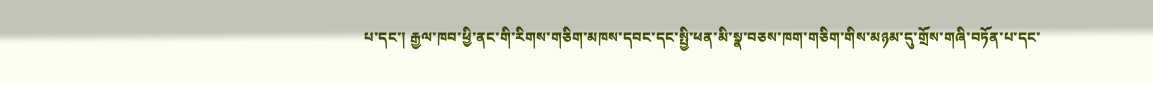པ་དང་། རྒྱལ་ཁབ་ཕྱི་ནང་གི་རིགས་གཅིག་མཁས་དབང་དང་སྤྱི་ཕན་མི་སྣ་བཅས་ཁག་གཅིག་གིས་མཉམ་དུ་གྲོས་གཞི་བཏོན་པ་དང་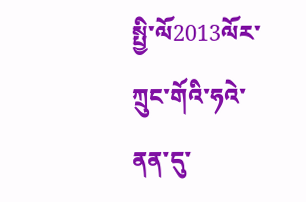སྤྱི་ལོ2013ལོར་ཀྲུང་གོའི་ཧའེ་ནན་དུ་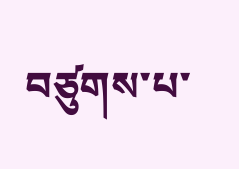བཙུགས་པ་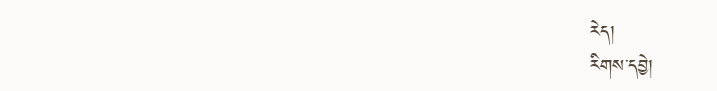རེད།
རིགས་དབྱེ།